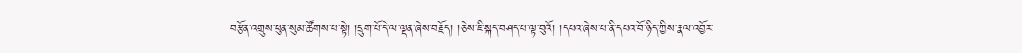བརྩོན་འགྲུས་ཕུན་སུམ་ཚོགས་པ་སྟེ། །དྲུག་པོ་དེ་ལ་ལྡན་ཞེས་བརྗོད། །ཅེས་ཇི་སྐད་བཤད་པ་ལྟ་བུའོ། །དཔའ་ཞེས་པ་ནི་དཔའ་བོ་ཉིད་ཀྱིས་རྣལ་འབྱོར་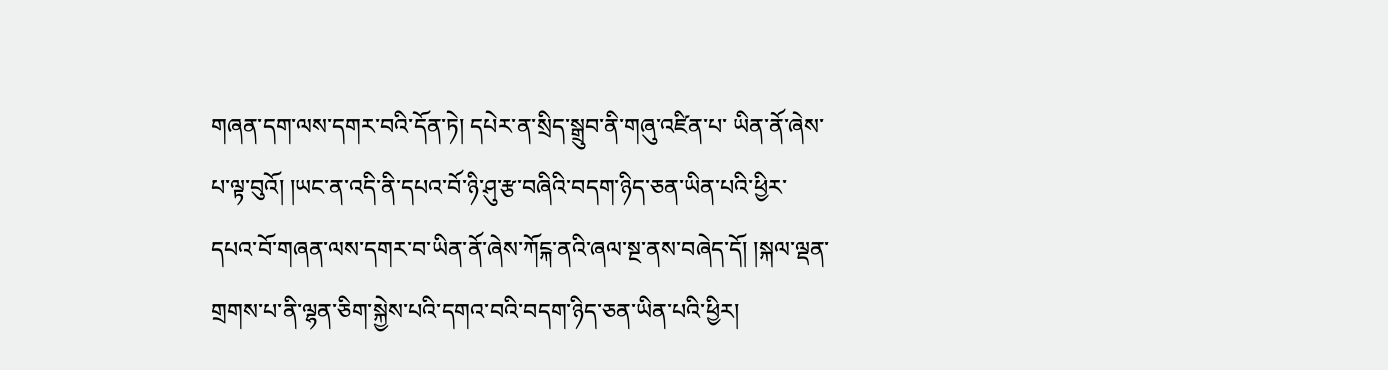གཞན་དག་ལས་དགར་བའི་དོན་ཏེ། དཔེར་ན་སྲིད་སྒྲུབ་ནི་གཞུ་འཛིན་པ་ ཡིན་ནོ་ཞེས་པ་ལྟ་བུའོ། །ཡང་ན་འདི་ནི་དཔའ་བོ་ཉི་ཤུ་རྩ་བཞིའི་བདག་ཉིད་ཅན་ཡིན་པའི་ཕྱིར་དཔའ་བོ་གཞན་ལས་དགར་བ་ཡིན་ནོ་ཞེས་ཀོངྐ་ནའི་ཞལ་སྔ་ནས་བཞེད་དོ། །སྐལ་ལྡན་གྲགས་པ་ནི་ལྷན་ཅིག་སྐྱེས་པའི་དགའ་བའི་བདག་ཉིད་ཅན་ཡིན་པའི་ཕྱིར།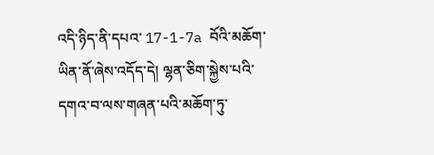འདི་ཉིད་ནི་དཔའ་ 17-1-7a བོའི་མཆོག་ཡིན་ནོ་ཞེས་འདོད་དེ། ལྷན་ཅིག་སྐྱེས་པའི་དགའ་བ་ལས་གཞན་པའི་མཆོག་ཏུ་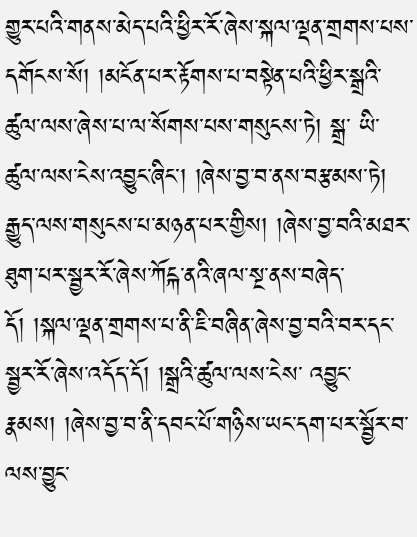གྱུར་པའི་གནས་མེད་པའི་ཕྱིར་རོ་ཞེས་སྐལ་ལྡན་གྲགས་པས་དགོངས་སོ། །མངོན་པར་རྟོགས་པ་བསྟེན་པའི་ཕྱིར་སྒྲའི་ཚུལ་ལས་ཞེས་པ་ལ་སོགས་པས་གསུངས་ཏེ། སྒྲ་ ཡི་ཚུལ་ལས་ངེས་འབྱུང་ཞིང་། །ཞེས་བྱ་བ་ནས་བརྩམས་ཏེ། རྒྱུད་ལས་གསུངས་པ་མཉན་པར་གྱིས། །ཞེས་བྱ་བའི་མཐར་ཐུག་པར་སྦྱར་རོ་ཞེས་ཀོངྐ་ནའི་ཞལ་སྔ་ནས་བཞེད་དོ། །སྐལ་ལྡན་གྲགས་པ་ནི་ཇི་བཞིན་ཞེས་བྱ་བའི་བར་དང་སྦྱར་རོ་ཞེས་འདོད་དོ། །སྒྲའི་ཚུལ་ལས་ངེས་ འབྱུང་རྣམས། །ཞེས་བྱ་བ་ནི་དབང་པོ་གཉིས་ཡང་དག་པར་སྦྱོར་བ་ལས་བྱུང་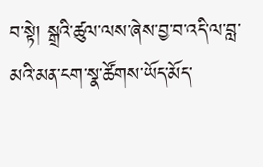བ་སྟེ། སྒྲའི་ཚུལ་ལས་ཞེས་བྱ་བ་འདི་ལ་བླ་མའི་མན་ངག་སྣ་ཚོགས་ཡོད་མོད་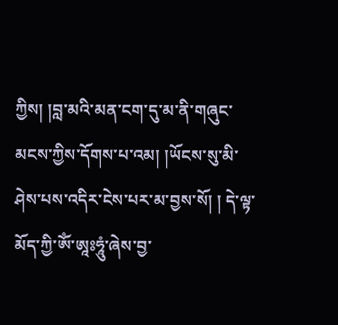ཀྱིས། །བླ་མའི་མན་ངག་དུ་མ་ནི་གཞུང་མངས་ཀྱིས་དོགས་པ་འམ། །ཡོངས་སུ་མི་ཤེས་པས་འདིར་ངེས་པར་མ་བྱས་སོ། ། དེ་ལྟ་མོད་ཀྱི་ཨོཾ་ཨཱཿཧཱུཾ་ཞེས་བྱ་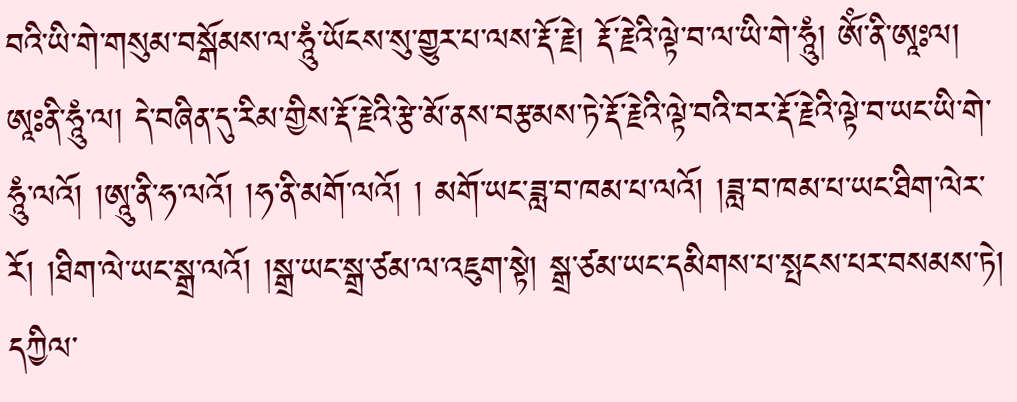བའི་ཡི་གེ་གསུམ་བསྒོམས་ལ་ཧཱུཾ་ཡོངས་སུ་གྱུར་པ་ལས་རྡོ་རྗེ། རྡོ་རྗེའི་ལྟེ་བ་ལ་ཡི་གེ་ཧཱུཾ། ཨོཾ་ནི་ཨཱཿལ། ཨཱཿནི་ཧཱུཾ་ལ། དེ་བཞིན་དུ་རིམ་གྱིས་རྡོ་རྗེའི་རྩེ་མོ་ནས་བརྩམས་ཏེ་རྡོ་རྗེའི་ལྟེ་བའི་བར་རྡོ་རྗེའི་ལྟེ་བ་ཡང་ཡི་གེ་ཧཱུཾ་ལའོ། །ཨཱུ་ནི་ཧ་ལའོ། །ཧ་ནི་མགོ་ལའོ། ། མགོ་ཡང་ཟླ་བ་ཁམ་པ་ལའོ། །ཟླ་བ་ཁམ་པ་ཡང་ཐིག་ལེར་རོ། །ཐིག་ལེ་ཡང་སྒྲ་ལའོ། །སྒྲ་ཡང་སྒྲ་ཙམ་ལ་འཇུག་སྟེ། སྒྲ་ཙམ་ཡང་དམིགས་པ་སྤངས་པར་བསམས་ཏེ། དཀྱིལ་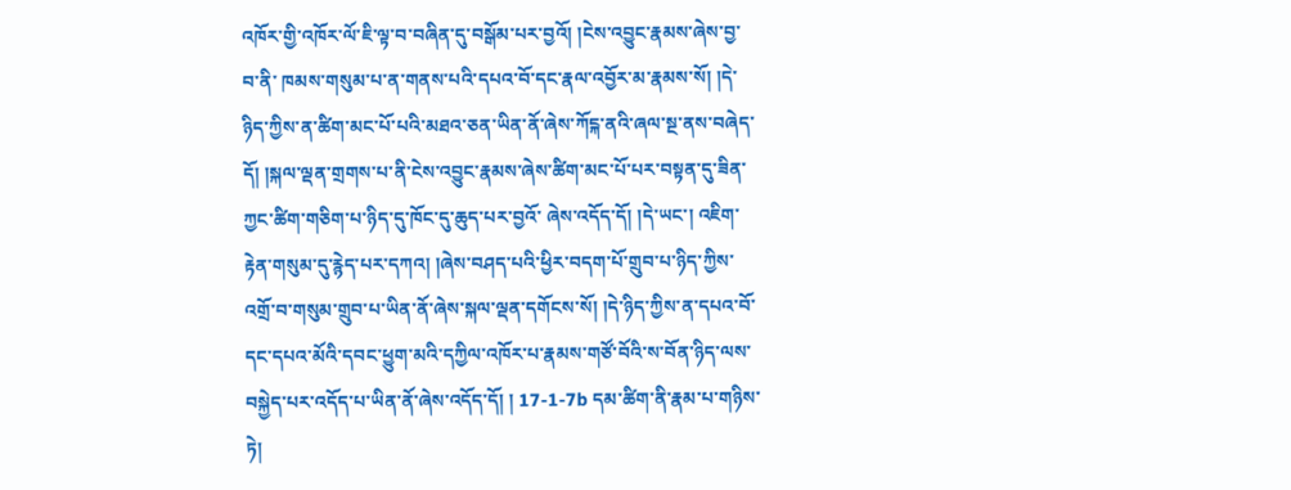འཁོར་གྱི་འཁོར་ལོ་ཇི་ལྟ་བ་བཞིན་དུ་བསྒོམ་པར་བྱའོ། །ངེས་འབྱུང་རྣམས་ཞེས་བྱ་བ་ནི་ ཁམས་གསུམ་པ་ན་གནས་པའི་དཔའ་བོ་དང་རྣལ་འབྱོར་མ་རྣམས་སོ། །དེ་ཉིད་ཀྱིས་ན་ཚིག་མང་པོ་པའི་མཐའ་ཅན་ཡིན་ནོ་ཞེས་ཀོངྐ་ནའི་ཞལ་སྔ་ནས་བཞེད་དོ། །སྐལ་ལྡན་གྲགས་པ་ནི་ངེས་འབྱུང་རྣམས་ཞེས་ཚིག་མང་པོ་པར་བསྟན་དུ་ཟིན་ཀྱང་ཚིག་གཅིག་པ་ཉིད་དུ་ཁོང་དུ་ཆུད་པར་བྱའོ་ ཞེས་འདོད་དོ། །དེ་ཡང་། འཇིག་རྟེན་གསུམ་དུ་རྙེད་པར་དཀའ། །ཞེས་བཤད་པའི་ཕྱིར་བདག་པོ་གྲུབ་པ་ཉིད་ཀྱིས་འགྲོ་བ་གསུམ་གྲུབ་པ་ཡིན་ནོ་ཞེས་སྐལ་ལྡན་དགོངས་སོ། །དེ་ཉིད་ཀྱིས་ན་དཔའ་བོ་དང་དཔའ་མོའི་དབང་ཕྱུག་མའི་དཀྱིལ་འཁོར་པ་རྣམས་གཙོ་བོའི་ས་བོན་ཉིད་ལས་བསྐྱེད་པར་འདོད་པ་ཡིན་ནོ་ཞེས་འདོད་དོ། ། 17-1-7b དམ་ཚིག་ནི་རྣམ་པ་གཉིས་ཏེ།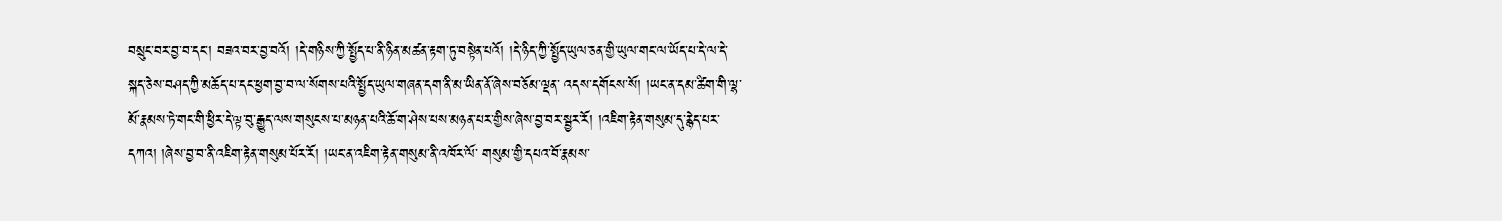བསྲུང་བར་བྱ་བ་དང་། བཟའ་བར་བྱ་བའོ། །དེ་གཉིས་ཀྱི་སྤྱོད་པ་ནི་ཉིན་མཚན་རྟག་ཏུ་བསྟེན་པའོ། །དེ་ཉིད་ཀྱི་སྤྱོད་ཡུལ་ཅན་གྱི་ཡུལ་གང་ལ་ཡོད་པ་དེ་ལ་དེ་སྐད་ཅེས་བཤད་ཀྱི་མཆོད་པ་དང་ཕྱག་བྱ་བ་ལ་སོགས་པའི་སྤྱོད་ཡུལ་གཞན་དག་ནི་མ་ཡིན་ནོ་ཞེས་བཅོམ་ལྡན་ འདས་དགོངས་སོ། །ཡང་ན་དམ་ཚིག་གི་ལྷ་མོ་རྣམས་ཏེ་གང་གི་ཕྱིར་དེ་ལྟ་བུ་རྒྱུད་ལས་གསུངས་པ་མཉན་པའི་ཆོ་ག་ཤེས་པས་མཉན་པར་གྱིས་ཞེས་བྱ་བར་སྦྱར་རོ། །འཇིག་རྟེན་གསུམ་དུ་རྙེད་པར་དཀའ། །ཞེས་བྱ་བ་ནི་འཇིག་རྟེན་གསུམ་པོར་རོ། །ཡང་ན་འཇིག་རྟེན་གསུམ་ནི་འཁོར་ལོ་ གསུམ་གྱི་དཔའ་བོ་རྣམས་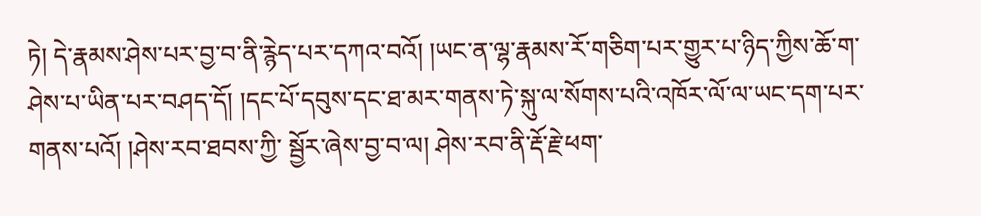ཏེ། དེ་རྣམས་ཤེས་པར་བྱ་བ་ནི་རྙེད་པར་དཀའ་བའོ། །ཡང་ན་ལྷ་རྣམས་རོ་གཅིག་པར་གྱུར་པ་ཉིད་ཀྱིས་ཆོ་ག་ཤེས་པ་ཡིན་པར་བཤད་དོ། །དང་པོ་དབུས་དང་ཐ་མར་གནས་ཏེ་སྐུ་ལ་སོགས་པའི་འཁོར་ལོ་ལ་ཡང་དག་པར་གནས་པའོ། །ཤེས་རབ་ཐབས་ཀྱི་ སྦྱོར་ཞེས་བྱ་བ་ལ། ཤེས་རབ་ནི་རྡོ་རྗེ་ཕག་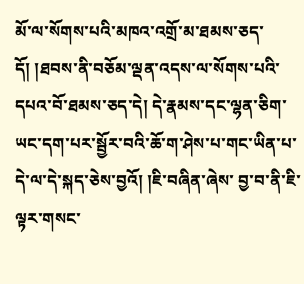མོ་ལ་སོགས་པའི་མཁའ་འགྲོ་མ་ཐམས་ཅད་དོ། །ཐབས་ནི་བཅོམ་ལྡན་འདས་ལ་སོགས་པའི་དཔའ་བོ་ཐམས་ཅད་དེ། དེ་རྣམས་དང་ལྷན་ཅིག་ཡང་དག་པར་སྦྱོར་བའི་ཆོ་ག་ཤེས་པ་གང་ཡིན་པ་དེ་ལ་དེ་སྐད་ཅེས་བྱའོ། །ཇི་བཞིན་ཞེས་ བྱ་བ་ནི་ཇི་ལྟར་གསང་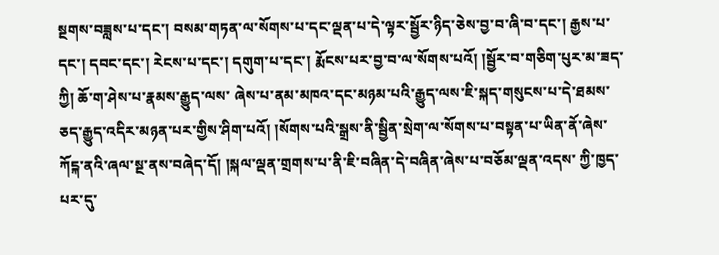སྔགས་བཟླས་པ་དང་། བསམ་གཏན་ལ་སོགས་པ་དང་ལྡན་པ་དེ་ལྟར་སྦྱོར་ཉིད་ཅེས་བྱ་བ་ཞི་བ་དང་། རྒྱས་པ་དང་། དབང་དང་། རེངས་པ་དང་། དགུག་པ་དང་། རྨོངས་པར་བྱ་བ་ལ་སོགས་པའོ། །སྦྱོར་བ་གཅིག་པུར་མ་ཟད་ཀྱི། ཆོ་ག་ཤེས་པ་རྣམས་རྒྱུད་ལས་ ཞེས་པ་ནམ་མཁའ་དང་མཉམ་པའི་རྒྱུད་ལས་ཇི་སྐད་གསུངས་པ་དེ་ཐམས་ཅད་རྒྱུད་འདིར་མཉན་པར་གྱིས་ཤིག་པའོ། །སོགས་པའི་སྒྲས་ནི་སྦྱིན་སྲེག་ལ་སོགས་པ་བསྟན་པ་ཡིན་ནོ་ཞེས་ཀོངྐ་ནའི་ཞལ་སྔ་ནས་བཞེད་དོ། །སྐལ་ལྡན་གྲགས་པ་ནི་ཇི་བཞིན་དེ་བཞིན་ཞེས་པ་བཅོམ་ལྡན་འདས་ ཀྱི་ཁྱད་པར་དུ་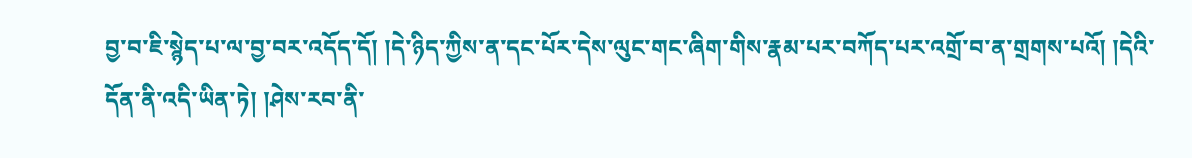བྱ་བ་ཇི་སྙེད་པ་ལ་བྱ་བར་འདོད་དོ། །དེ་ཉིད་ཀྱིས་ན་དང་པོར་དེས་ལུང་གང་ཞིག་གིས་རྣམ་པར་བཀོད་པར་འགྲོ་བ་ན་གྲགས་པའོ། །དེའི་དོན་ནི་འདི་ཡིན་ཏེ། །ཤེས་རབ་ནི་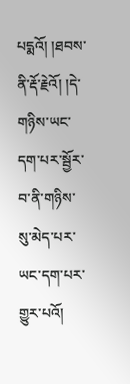པདྨའོ། །ཐབས་ནི་རྡོ་རྗེའོ། །དེ་གཉིས་ཡང་དག་པར་སྦྱོར་བ་ནི་གཉིས་སུ་མེད་པར་ཡང་དག་པར་གྱུར་པའོ།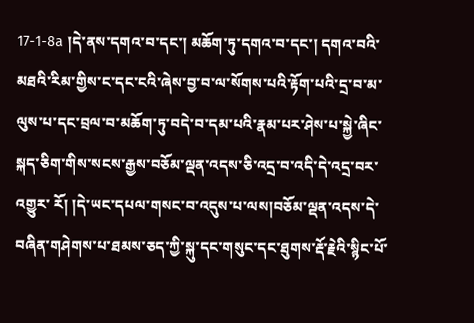17-1-8a །དེ་ནས་དགའ་བ་དང་། མཆོག་ཏུ་དགའ་བ་དང་། དགའ་བའི་མཐའི་རིམ་གྱིས་ང་དང་ངའི་ཞེས་བྱ་བ་ལ་སོགས་པའི་རྟོག་པའི་དྲ་བ་མ་ལུས་པ་དང་བྲལ་བ་མཆོག་ཏུ་བདེ་བ་དམ་པའི་རྣམ་པར་ཤེས་པ་སྐྱེ་ཞིང་སྐད་ཅིག་གིས་སངས་རྒྱས་བཅོམ་ལྡན་འདས་ཅི་འདྲ་བ་འདི་དེ་འདྲ་བར་འགྱུར་ རོ། །དེ་ཡང་དཔལ་གསང་བ་འདུས་པ་ལས།བཅོམ་ལྡན་འདས་དེ་བཞིན་གཤེགས་པ་ཐམས་ཅད་ཀྱི་སྐུ་དང་གསུང་དང་ཐུགས་རྡོ་རྗེའི་སྙིང་པོ་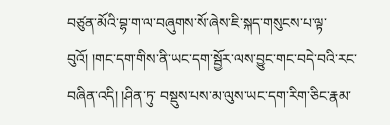བཙུན་མོའི་བྷ་ག་ལ་བཞུགས་སོ་ཞེས་ཇི་སྐད་གསུངས་པ་ལྟ་བུའོ། །གང་དག་གིས་ནི་ཡང་དག་སྦྱོར་ལས་བྱུང་གང་བདེ་བའི་རང་བཞིན་འདི། །ཤིན་ཏུ་ བསྡུས་པས་མ་ལུས་ཡང་དག་རིག་ཅིང་རྣམ་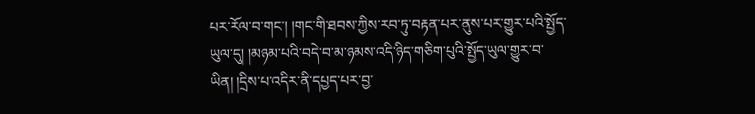པར་རོལ་བ་གང་། །གང་གི་ཐབས་ཀྱིས་རབ་ཏུ་བརྟན་པར་ནུས་པར་གྱུར་པའི་སྤྱོད་ཡུལ་དུ། །མཉམ་པའི་བདེ་བ་མ་ཉམས་འདི་ཉིད་གཅིག་པུའི་སྤྱོད་ཡུལ་གྱུར་བ་ཡིན། །དྲིས་པ་འདིར་ནི་དཔྱད་པར་བྱ་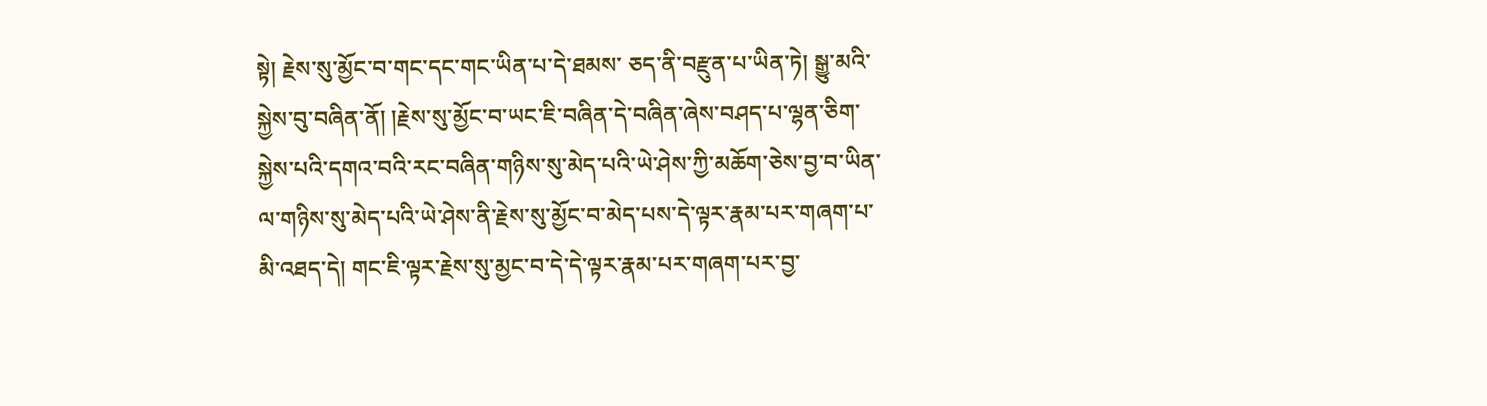སྟེ། རྗེས་སུ་མྱོང་བ་གང་དང་གང་ཡིན་པ་དེ་ཐམས་ ཅད་ནི་བརྫུན་པ་ཡིན་ཏེ། སྒྱུ་མའི་སྐྱེས་བུ་བཞིན་ནོ། །རྗེས་སུ་མྱོང་བ་ཡང་ཇི་བཞིན་དེ་བཞིན་ཞེས་བཤད་པ་ལྷན་ཅིག་སྐྱེས་པའི་དགའ་བའི་རང་བཞིན་གཉིས་སུ་མེད་པའི་ཡེ་ཤེས་ཀྱི་མཆོག་ཅེས་བྱ་བ་ཡིན་ལ་གཉིས་སུ་མེད་པའི་ཡེ་ཤེས་ནི་རྗེས་སུ་མྱོང་བ་མེད་པས་དེ་ལྟར་རྣམ་པར་གཞག་པ་མི་འཐད་དེ། གང་ཇི་ལྟར་རྗེས་སུ་མྱང་བ་དེ་དེ་ལྟར་རྣམ་པར་གཞག་པར་བྱ་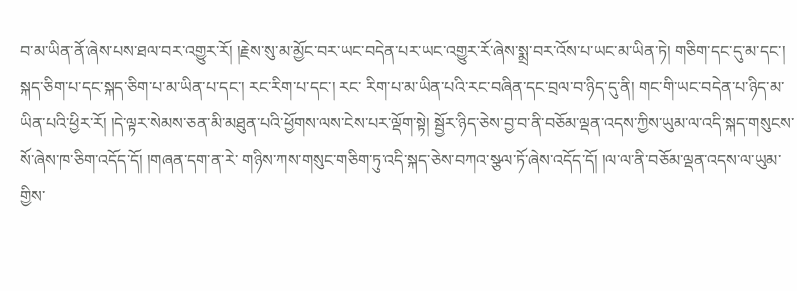བ་མ་ཡིན་ནོ་ཞེས་པས་ཐལ་བར་འགྱུར་རོ། །རྗེས་སུ་མ་མྱོང་བར་ཡང་བདེན་པར་ཡང་འགྱུར་རོ་ཞེས་སྨྲ་བར་འོས་པ་ཡང་མ་ཡིན་ཏེ། གཅིག་དང་དུ་མ་དང་། སྐད་ཅིག་པ་དང་སྐད་ཅིག་པ་མ་ཡིན་པ་དང་། རང་རིག་པ་དང་། རང་ རིག་པ་མ་ཡིན་པའི་རང་བཞིན་དང་བྲལ་བ་ཉིད་དུ་ནི། གང་གི་ཡང་བདེན་པ་ཉིད་མ་ཡིན་པའི་ཕྱིར་རོ། །དེ་ལྟར་སེམས་ཅན་མི་མཐུན་པའི་ཕྱོགས་ལས་ངེས་པར་ལྡོག་སྟེ། སྦྱོར་ཉིད་ཅེས་བྱ་བ་ནི་བཅོམ་ལྡན་འདས་ཀྱིས་ཡུམ་ལ་འདི་སྐད་གསུངས་སོ་ཞེས་ཁ་ཅིག་འདོད་དོ། །གཞན་དག་ན་རེ་ གཉིས་ཀས་གསུང་གཅིག་ཏུ་འདི་སྐད་ཅེས་བཀའ་སྩལ་ཏོ་ཞེས་འདོད་དོ། །ལ་ལ་ནི་བཅོམ་ལྡན་འདས་ལ་ཡུམ་གྱིས་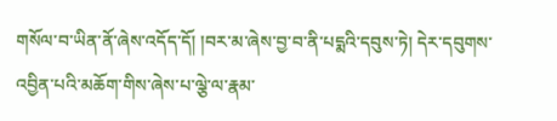གསོལ་བ་ཡིན་ནོ་ཞེས་འདོད་དོ། །བར་མ་ཞེས་བྱ་བ་ནི་པདྨའི་དབུས་ཏེ། དེར་དབུགས་འབྱིན་པའི་མཆོག་གིས་ཞེས་པ་ལྕེ་ལ་རྣམ་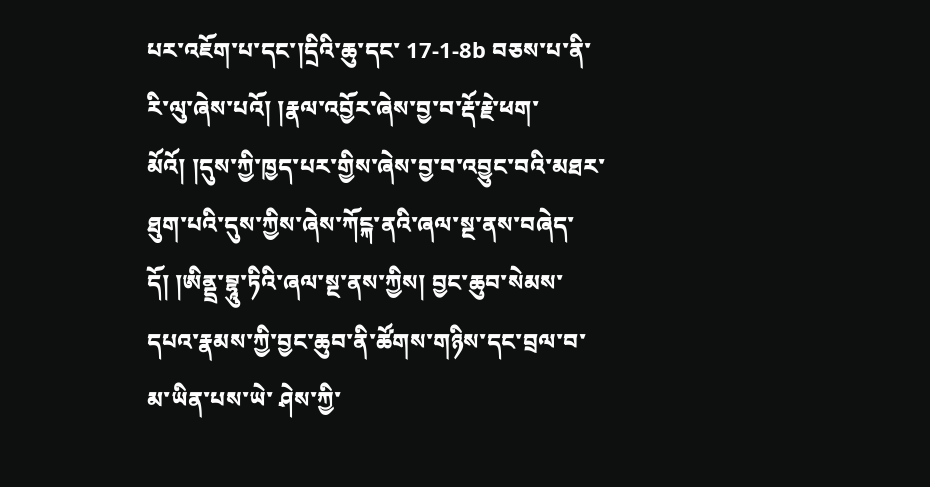པར་འཇོག་པ་དང་།དྲིའི་ཆུ་དང་ 17-1-8b བཅས་པ་ནི་རི་ལུ་ཞེས་པའོ། །རྣལ་འབྱོར་ཞེས་བྱ་བ་རྡོ་རྗེ་ཕག་མོའོ། །དུས་ཀྱི་ཁྱད་པར་གྱིས་ཞེས་བྱ་བ་འབྱུང་བའི་མཐར་ཐུག་པའི་དུས་ཀྱིས་ཞེས་ཀོངྐ་ནའི་ཞལ་སྔ་ནས་བཞེད་དོ། །ཨིནྡྲ་བྷཱུ་ཏིའི་ཞལ་སྔ་ནས་ཀྱིས། བྱང་ཆུབ་སེམས་དཔའ་རྣམས་ཀྱི་བྱང་ཆུབ་ནི་ཚོགས་གཉིས་དང་བྲལ་བ་མ་ཡིན་པས་ཡེ་ ཤེས་ཀྱི་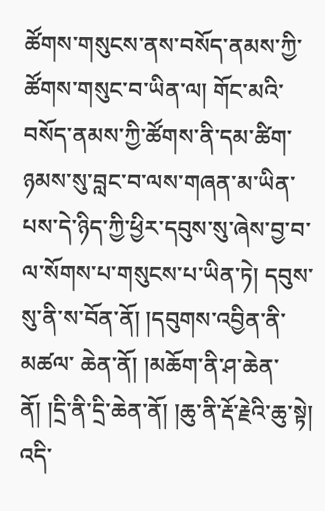ཚོགས་གསུངས་ནས་བསོད་ནམས་ཀྱི་ཚོགས་གསུང་བ་ཡིན་ལ། གོང་མའི་བསོད་ནམས་ཀྱི་ཚོགས་ནི་དམ་ཚིག་ཉམས་སུ་བླང་བ་ལས་གཞན་མ་ཡིན་པས་དེ་ཉིད་ཀྱི་ཕྱིར་དབུས་སུ་ཞེས་བྱ་བ་ལ་སོགས་པ་གསུངས་པ་ཡིན་ཏེ། དབུས་སུ་ནི་ས་བོན་ནོ། །དབུགས་འབྱིན་ནི་མཚལ་ ཆེན་ནོ། །མཆོག་ནི་ཤ་ཆེན་ནོ། །དྲི་ནི་དྲི་ཆེན་ནོ། །ཆུ་ནི་རྡོ་རྗེའི་ཆུ་སྟེ། འདི་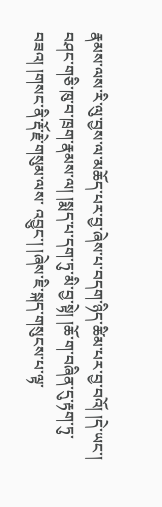རྣམས་ལས་རི་ལུ་བྱས་ལ་མཆོད་པར་བྱ་ཞེས་པ་བདག་ཉིད་ཚིམ་པར་བྱ་བའོ། །དེ་ཡང་། བཤང་གཅི་ཁུ་བ་ཁྲག་རྣམས་ལ། །སྨད་པ་དག་ཏུ་མི་བྱ་སྟེ། །ཆོ་ག་བཞིན་དུ་རྟག་ཏུ་བཟའ། །གསང་ནི་རྡོ་རྗེ་གསུམ་ལས་ འབྱུང་། །ཞེས་ཇི་སྐད་གསུངས་པ་ལྟ་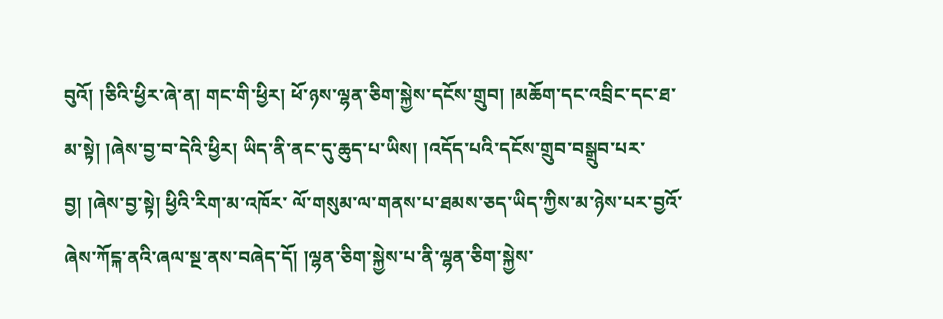བུའོ། །ཅིའི་ཕྱིར་ཞེ་ན། གང་གི་ཕྱིར། ཕོ་ཉས་ལྷན་ཅིག་སྐྱེས་དངོས་གྲུབ། །མཆོག་དང་འབྲིང་དང་ཐ་མ་སྟེ། །ཞེས་བྱ་བ་དེའི་ཕྱིར། ཡིད་ནི་ནང་དུ་ཆུད་པ་ཡིས། །འདོད་པའི་དངོས་གྲུབ་བསྒྲུབ་པར་བྱ། །ཞེས་བྱ་སྟེ། ཕྱིའི་རིག་མ་འཁོར་ ལོ་གསུམ་ལ་གནས་པ་ཐམས་ཅད་ཡིད་ཀྱིས་མ་ཉེས་པར་བྱའོ་ཞེས་ཀོངྐ་ནའི་ཞལ་སྔ་ནས་བཞེད་དོ། །ལྷན་ཅིག་སྐྱེས་པ་ནི་ལྷན་ཅིག་སྐྱེས་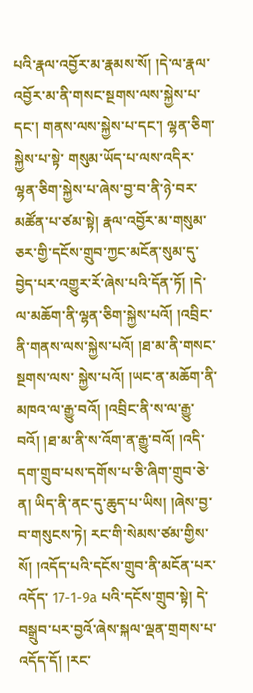པའི་རྣལ་འབྱོར་མ་རྣམས་སོ། །དེ་ལ་རྣལ་འབྱོར་མ་ནི་གསང་སྔགས་ལས་སྐྱེས་པ་དང་། གནས་ལས་སྐྱེས་པ་དང་། ལྷན་ཅིག་སྐྱེས་པ་སྟེ་ གསུམ་ཡོད་པ་ལས་འདིར་ལྷན་ཅིག་སྐྱེས་པ་ཞེས་བྱ་བ་ནི་ཉེ་བར་མཚོན་པ་ཙམ་སྟེ། རྣལ་འབྱོར་མ་གསུམ་ཅར་གྱི་དངོས་གྲུབ་ཀྱང་མངོན་སུམ་དུ་བྱེད་པར་འགྱུར་རོ་ཞེས་པའི་དོན་ཏོ། །དེ་ལ་མཆོག་ནི་ལྷན་ཅིག་སྐྱེས་པའོ། །འབྲིང་ནི་གནས་ལས་སྐྱེས་པའོ། །ཐ་མ་ནི་གསང་སྔགས་ལས་ སྐྱེས་པའོ། །ཡང་ན་མཆོག་ནི་མཁའ་ལ་རྒྱུ་བའོ། །འབྲིང་ནི་ས་ལ་རྒྱུ་བའོ། །ཐ་མ་ནི་ས་འོག་ན་རྒྱུ་བའོ། །འདི་དག་གྲུབ་པས་དགོས་པ་ཅི་ཞིག་གྲུབ་ཅེ་ན། ཡིད་ནི་ནང་དུ་ཆུད་པ་ཡིས། །ཞེས་བྱ་བ་གསུངས་ཏེ། རང་གི་སེམས་ཙམ་གྱིས་སོ། །འདོད་པའི་དངོས་གྲུབ་ནི་མངོན་པར་འདོད་ 17-1-9a པའི་དངོས་གྲུབ་སྟེ། དེ་བསྒྲུབ་པར་བྱའོ་ཞེས་སྐལ་ལྡན་གྲགས་པ་འདོད་དོ། །རང་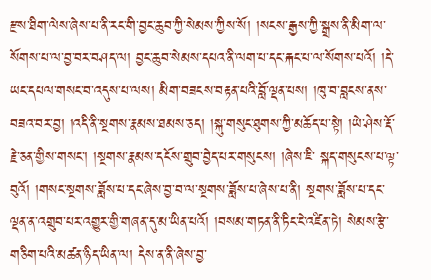རྫས་ཐིག་ལེས་ཞེས་པ་ནི་རང་གི་བྱང་ཆུབ་ཀྱི་སེམས་ཀྱིས་སོ། །སངས་རྒྱས་ཀྱི་སྒྲས་ནི་མིག་ལ་སོགས་པ་ལ་བྱ་བར་བཤད་ལ། བྱང་ཆུབ་སེམས་དཔའ་ནི་ལག་པ་དང་རྐང་པ་ལ་སོགས་པའོ། །དེ་ ཡང་དཔལ་གསང་བ་འདུས་པ་ལས། མིག་བཟངས་བརྟན་པའི་བློ་ལྡན་པས། །ཁུ་བ་བླངས་ནས་བཟའ་བར་བྱ། །འདི་ནི་སྔགས་རྣམས་ཐམས་ཅད། །སྐུ་གསུང་ཐུགས་ཀྱི་མཆོད་པ་སྟེ། །ཡེ་ཤེས་རྡོ་རྗེ་ཅན་གྱིས་གསང་། །སྔགས་རྣམས་དངོས་གྲུབ་བྱེད་པར་གསུངས། །ཞེས་ཇི་ སྐད་གསུངས་པ་ལྟ་བུའོ། །གསང་སྔགས་ཟློས་པ་དང་ཞེས་བྱ་བ་ལ་སྔགས་ཟློས་པ་ཞེས་པ་ནི། སྔགས་ཟློས་པ་དང་ལྡན་ན་འགྲུབ་པར་འགྱུར་གྱི་གཞན་དུ་མ་ཡིན་པའོ། །བསམ་གཏན་ནི་ཏིང་ངེ་འཛིན་ཏེ། སེམས་རྩེ་གཅིག་པའི་མཚན་ཉིད་ཡིན་ལ། དེས་ན་ནི་ཞེས་བྱ་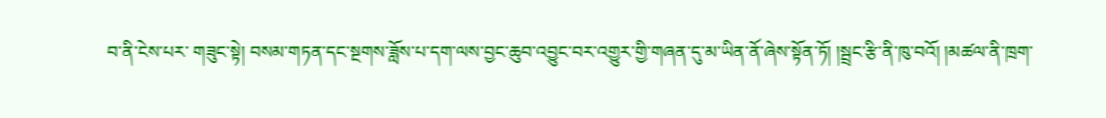བ་ནི་ངེས་པར་ གཟུང་སྟེ། བསམ་གཏན་དང་སྔགས་ཟློས་པ་དག་ལས་བྱང་ཆུབ་འབྱུང་བར་འགྱུར་གྱི་གཞན་དུ་མ་ཡིན་ནོ་ཞེས་སྟོན་ཏོ། །སྦྲང་རྩི་ནི་ཁུ་བའོ། །མཚལ་ནི་ཁྲག་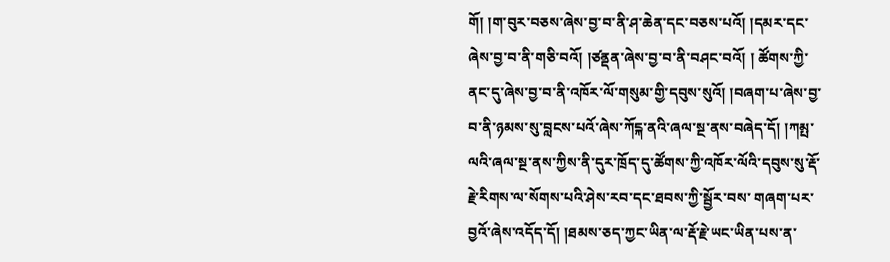གོ། །ག་བུར་བཅས་ཞེས་བྱ་བ་ནི་ཤ་ཆེན་དང་བཅས་པའོ། །དམར་དང་ཞེས་བྱ་བ་ནི་གཅི་བའོ། །ཙནྡན་ཞེས་བྱ་བ་ནི་བཤང་བའོ། ། ཚོགས་ཀྱི་ནང་དུ་ཞེས་བྱ་བ་ནི་འཁོར་ལོ་གསུམ་གྱི་དབུས་སུའོ། །བཞག་པ་ཞེས་བྱ་བ་ནི་ཉམས་སུ་བླངས་པའོ་ཞེས་ཀོངྐ་ནའི་ཞལ་སྔ་ནས་བཞེད་དོ། །ཀམྤ་ལའི་ཞལ་སྔ་ནས་ཀྱིས་ནི་དུར་ཁྲོད་དུ་ཚོགས་ཀྱི་འཁོར་ལོའི་དབུས་སུ་རྡོ་རྗེ་རིགས་ལ་སོགས་པའི་ཤེས་རབ་དང་ཐབས་ཀྱི་སྦྱོར་བས་ གཞག་པར་བྱའོ་ཞེས་འདོད་དོ། །ཐམས་ཅད་ཀྱང་ཡིན་ལ་རྡོ་རྗེ་ཡང་ཡིན་པས་ན་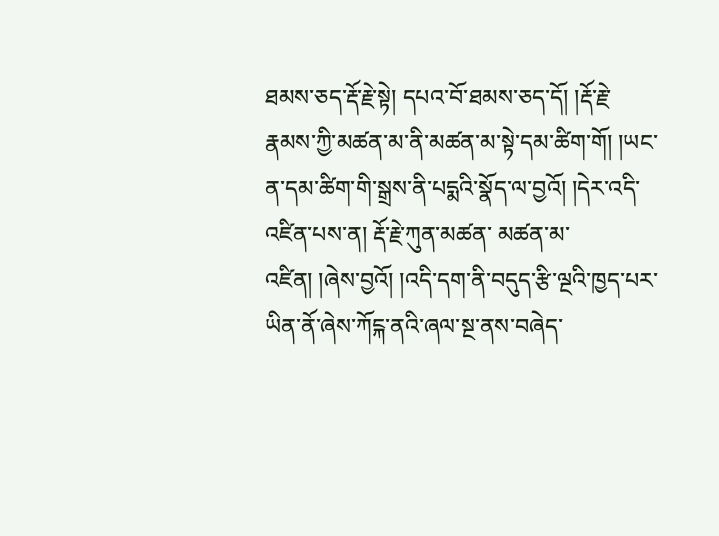ཐམས་ཅད་རྡོ་རྗེ་སྟེ། དཔའ་བོ་ཐམས་ཅད་དོ། །རྡོ་རྗེ་རྣམས་ཀྱི་མཚན་མ་ནི་མཚན་མ་སྟེ་དམ་ཚིག་གོ། །ཡང་ན་དམ་ཚིག་གི་སྒྲས་ནི་པདྨའི་སྣོད་ལ་བྱའོ། །དེར་འདི་འཛིན་པས་ན། རྡོ་རྗེ་ཀུན་མཚན་ མཚན་མ་འཛིན། །ཞེས་བྱའོ། །འདི་དག་ནི་བདུད་རྩི་ལྔའི་ཁྱད་པར་ཡིན་ནོ་ཞེས་ཀོངྐ་ནའི་ཞལ་སྔ་ནས་བཞེད་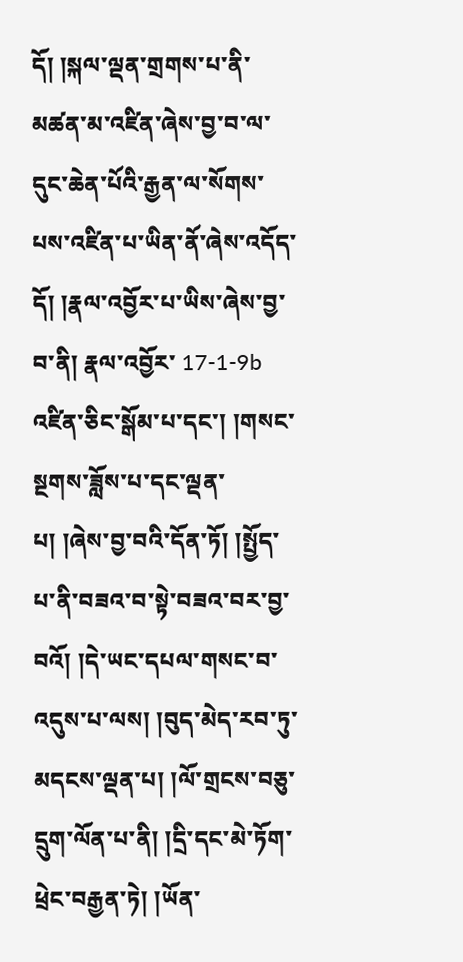དོ། །སྐལ་ལྡན་གྲགས་པ་ནི་མཚན་མ་འཛིན་ཞེས་བྱ་བ་ལ་དུང་ཆེན་པོའི་རྒྱན་ལ་སོགས་པས་འཛིན་པ་ཡིན་ནོ་ཞེས་འདོད་དོ། །རྣལ་འབྱོར་པ་ཡིས་ཞེས་བྱ་བ་ནི། རྣལ་འབྱོར་ 17-1-9b འཛིན་ཅིང་སྒོམ་པ་དང་། །གསང་སྔགས་ཟློས་པ་དང་ལྡན་པ། །ཞེས་བྱ་བའི་དོན་ཏོ། །སྤྱོད་པ་ནི་བཟའ་བ་སྟེ་བཟའ་བར་བྱ་བའོ། །དེ་ཡང་དཔལ་གསང་བ་འདུས་པ་ལས། །བུད་མེད་རབ་ཏུ་མདངས་ལྡན་པ། །ལོ་གྲངས་བཅུ་དྲུག་ལོན་པ་ནི། །དྲི་དང་མེ་ཏོག་ཕྲེང་བརྒྱན་ཏེ། །ཡོན་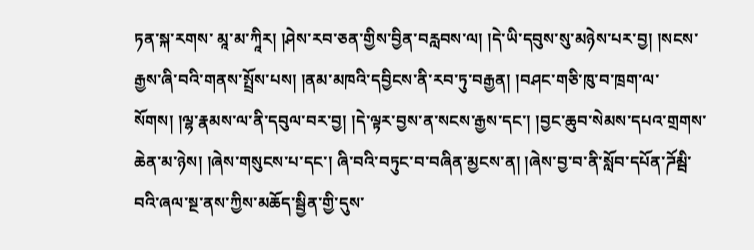ཏན་སྐ་རགས་ མཱ་མ་ཀཱིར། །ཤེས་རབ་ཅན་གྱིས་བྱིན་བརླབས་ལ། །དེ་ཡི་དབུས་སུ་མཉེས་པར་བྱ། །སངས་རྒྱས་ཞི་བའི་གནས་སྤྲོས་པས། །ནམ་མཁའི་དབྱིངས་ནི་རབ་ཏུ་བརྒྱན། །བཤང་གཅི་ཁུ་བ་ཁྲག་ལ་སོགས། །ལྷ་རྣམས་ལ་ནི་དབུལ་བར་བྱ། །དེ་ལྟར་བྱས་ན་སངས་རྒྱས་དང་། །བྱང་ཆུབ་སེམས་དཔའ་གྲགས་ཆེན་མ་ཉེས། །ཞེས་གསུངས་པ་དང་། ཞི་བའི་བཏུང་བ་བཞིན་མྱངས་ན། །ཞེས་བྱ་བ་ནི་སློབ་དཔོན་ཌོམྦི་བའི་ཞལ་སྔ་ནས་ཀྱིས་མཆོད་སྦྱིན་གྱི་དུས་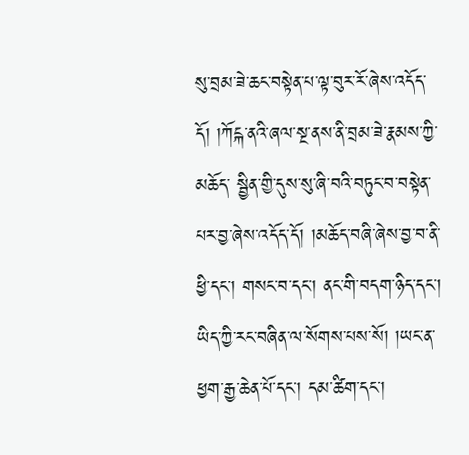སུ་བྲམ་ཟེ་ཆང་བསྟེན་པ་ལྟ་བུར་རོ་ཞེས་འདོད་དོ། །ཀོངྐ་ནའི་ཞལ་སྔ་ནས་ནི་བྲམ་ཟེ་རྣམས་ཀྱི་མཆོད་ སྦྱིན་གྱི་དུས་སུ་ཞི་བའི་བཏུང་བ་བསྟེན་པར་བྱ་ཞེས་འདོད་དོ། །མཆོད་བཞི་ཞེས་བྱ་བ་ནི་ཕྱི་དང་། གསང་བ་དང་། ནང་གི་བདག་ཉིད་དང་། ཡིད་ཀྱི་རང་བཞིན་ལ་སོགས་པས་སོ། །ཡང་ན་ཕྱག་རྒྱ་ཆེན་པོ་དང་། དམ་ཚིག་དང་།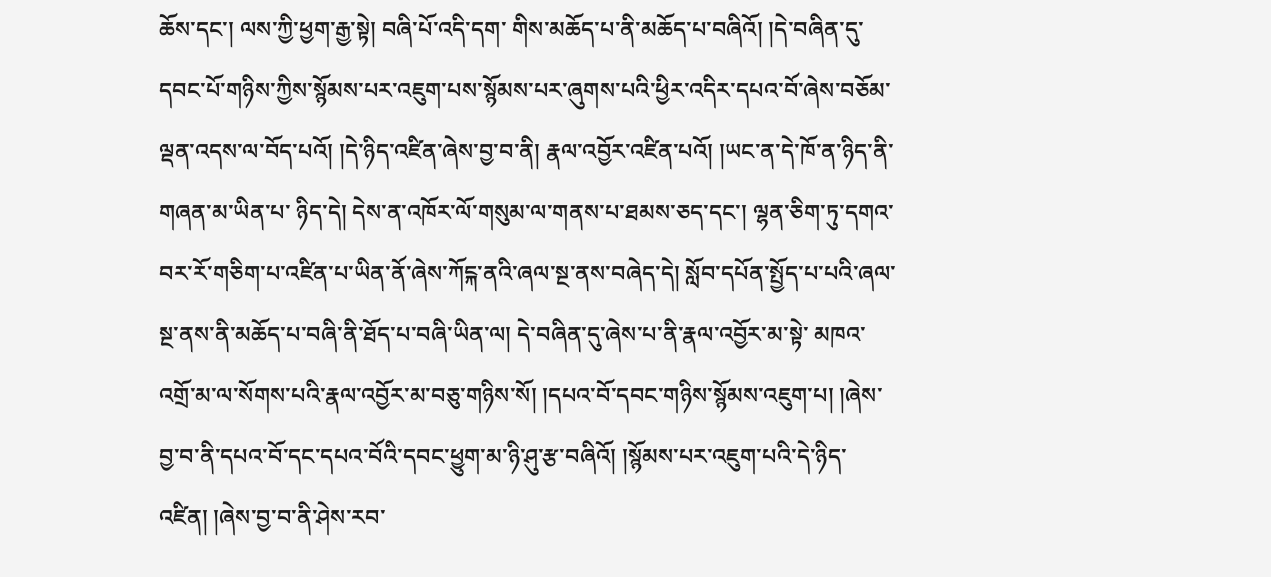ཆོས་དང་། ལས་ཀྱི་ཕྱག་རྒྱ་སྟེ། བཞི་པོ་འདི་དག་ གིས་མཆོད་པ་ནི་མཆོད་པ་བཞིའོ། །དེ་བཞིན་དུ་དབང་པོ་གཉིས་ཀྱིས་སྙོམས་པར་འཇུག་པས་སྙོམས་པར་ཞུགས་པའི་ཕྱིར་འདིར་དཔའ་བོ་ཞེས་བཅོམ་ལྡན་འདས་ལ་བོད་པའོ། །དེ་ཉིད་འཛིན་ཞེས་བྱ་བ་ནི། རྣལ་འབྱོར་འཛིན་པའོ། །ཡང་ན་དེ་ཁོ་ན་ཉིད་ནི་གཞན་མ་ཡིན་པ་ ཉིད་དེ། དེས་ན་འཁོར་ལོ་གསུམ་ལ་གནས་པ་ཐམས་ཅད་དང་། ལྷན་ཅིག་ཏུ་དགའ་བར་རོ་གཅིག་པ་འཛིན་པ་ཡིན་ནོ་ཞེས་ཀོངྐ་ནའི་ཞལ་སྔ་ནས་བཞེད་དེ། སློབ་དཔོན་སྤྱོད་པ་པའི་ཞལ་སྔ་ནས་ནི་མཆོད་པ་བཞི་ནི་ཐོད་པ་བཞི་ཡིན་ལ། དེ་བཞིན་དུ་ཞེས་པ་ནི་རྣལ་འབྱོར་མ་སྟེ་ མཁའ་འགྲོ་མ་ལ་སོགས་པའི་རྣལ་འབྱོར་མ་བཅུ་གཉིས་སོ། །དཔའ་བོ་དབང་གཉིས་སྙོམས་འཇུག་པ། །ཞེས་བྱ་བ་ནི་དཔའ་བོ་དང་དཔའ་བོའི་དབང་ཕྱུག་མ་ཉི་ཤུ་རྩ་བཞིའོ། །སྙོམས་པར་འཇུག་པའི་དེ་ཉིད་འཛིན། །ཞེས་བྱ་བ་ནི་ཤེས་རབ་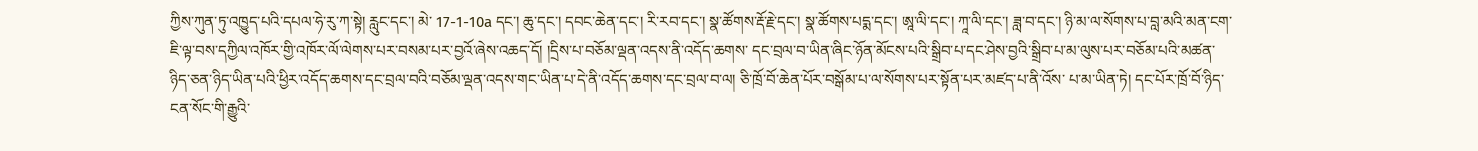ཀྱིས་ཀུན་ཏུ་འཁྱུད་པའི་དཔལ་ཧེ་རུ་ཀ་སྟེ། རླུང་དང་། མེ་ 17-1-10a དང་། ཆུ་དང་། དབང་ཆེན་དང་། རི་རབ་དང་། སྣ་ཚོགས་རྡོ་རྗེ་དང་། སྣ་ཚོགས་པདྨ་དང་། ཨཱ་ལི་དང་། ཀཱ་ལི་དང་། ཟླ་བ་དང་། ཉི་མ་ལ་སོགས་པ་བླ་མའི་མན་ངག་ཇི་ལྟ་བས་དཀྱིལ་འཁོར་གྱི་འཁོར་ལོ་ལེགས་པར་བསམ་པར་བྱའོ་ཞེས་འཆད་དོ། །དྲིས་པ་བཅོམ་ལྡན་འདས་ནི་འདོད་ཆགས་ དང་བྲལ་བ་ཡིན་ཞིང་ཉོན་མོངས་པའི་སྒྲིབ་པ་དང་ཤེས་བྱའི་སྒྲིབ་པ་མ་ལུས་པར་བཅོམ་པའི་མཚན་ཉིད་ཅན་ཉིད་ཡིན་པའི་ཕྱིར་འདོད་ཆགས་དང་བྲལ་བའི་བཅོམ་ལྡན་འདས་གང་ཡིན་པ་དེ་ནི་འདོད་ཆགས་དང་བྲལ་བ་ལ། ཅི་ཁྲོ་བོ་ཆེན་པོར་བསྒོམ་པ་ལ་སོགས་པར་སྟོན་པར་མཛད་པ་ནི་འོས་ པ་མ་ཡིན་ཏེ། དང་པོར་ཁྲོ་བོ་ཉིད་ངན་སོང་གི་རྒྱུའི་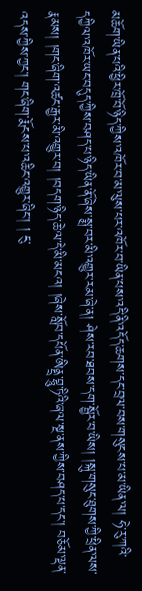མཆོག་ཡིན་པའི་ཕྱིར་ཁྲོ་བོ་ཉིད་ཀྱིས་འཁོར་བ་མ་ལུས་པར་འཁོར་བ་ཡིན་པས་འདི་ནི་འདོད་ཆགས་དང་བྲལ་བས་གསུངས་པ་མ་ཡིན་ལ། ཧེ་རུ་ཀའི་དཀྱིལ་འཁོར་ཡང་བདུད་ཀྱིས་བཤད་པ་ཉིད་ཡིན་ནོ་ཞེས་སྨྲ་བར་མི་འགྱུར་རམ་ཞེ་ན། ཤེས་རབ་ཐབས་དག་སྦྱོར་བ་ཡིས། །སྐུ་གསུང་ཐུགས་ཀྱི་ཕྲིན་ལས་རྣམས། །གང་ཞིག་འཚང་རྒྱར་མི་འགྱུར་བ། །བདག་ཉིད་ཆེ་ལ་དེ་མི་མངའ། །ཞེས་སློབ་དཔོན་ཨིནྡྲ་བྷཱུ་ཏིའི་ཞལ་སྔ་ནས་ཀྱིས་བཤད་པ་དང་། བཅོམ་ལྡན་འདས་ཀྱིས་ཀྱང་། གང་ཞིག་རྨོངས་པ་འཆིང་འགྱུར་ཞིང་། ། ངུ་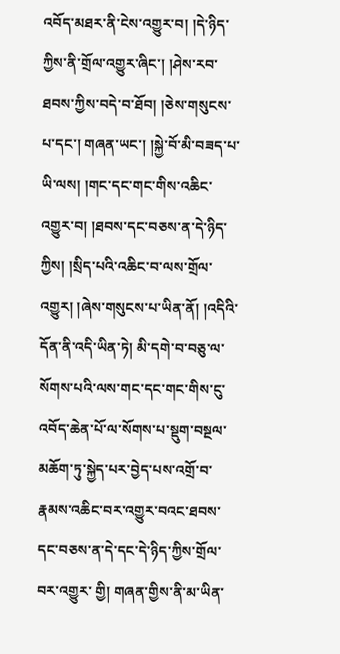འབོད་མཐར་ནི་ངེས་འགྱུར་བ། །དེ་ཉིད་ཀྱིས་ནི་གྲོལ་འགྱུར་ཞིང་། །ཤེས་རབ་ཐབས་ཀྱིས་བདེ་བ་ཐོབ། །ཅེས་གསུངས་པ་དང་། གཞན་ཡང་། །སྐྱེ་བོ་མི་བཟད་པ་ཡི་ལས། །གང་དང་གང་གིས་འཆིང་འགྱུར་བ། །ཐབས་དང་བཅས་ན་དེ་ཉིད་ཀྱིས། །སྲིད་པའི་འཆིང་བ་ལས་གྲོལ་ འགྱུར། །ཞེས་གསུངས་པ་ཡིན་ནོ། །འདིའི་དོན་ནི་འདི་ཡིན་ཏེ། མི་དགེ་བ་བཅུ་ལ་སོགས་པའི་ལས་གང་དང་གང་གིས་ངུ་འབོད་ཆེན་པོ་ལ་སོགས་པ་སྡུག་བསྔལ་མཆོག་ཏུ་སྐྱེད་པར་བྱེད་པས་འགྲོ་བ་རྣམས་འཆིང་བར་འགྱུར་བའང་ཐབས་དང་བཅས་ན་དེ་དང་དེ་ཉིད་ཀྱིས་གྲོལ་བར་འགྱུར་ གྱི། གཞན་གྱིས་ནི་མ་ཡིན་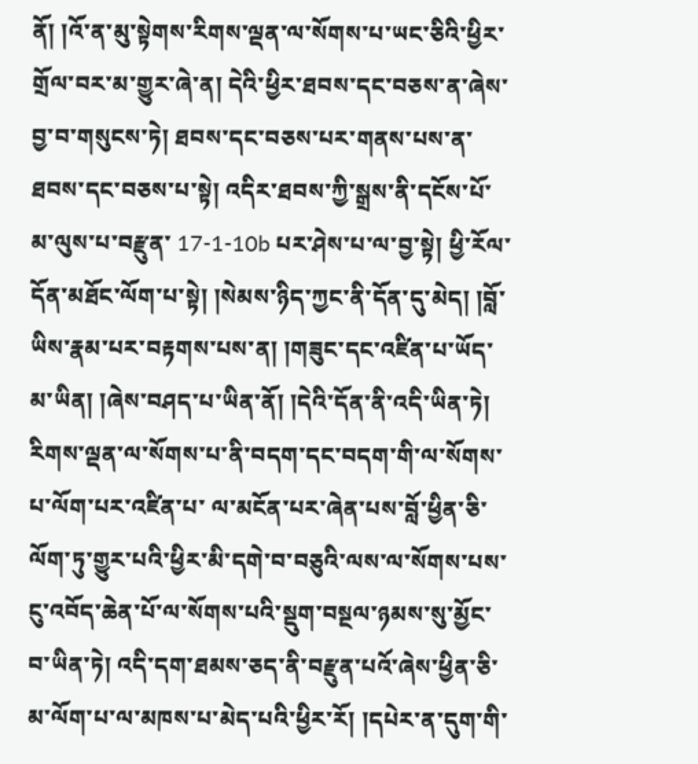ནོ། །འོ་ན་མུ་སྟེགས་རིགས་ལྡན་ལ་སོགས་པ་ཡང་ཅིའི་ཕྱིར་གྲོལ་བར་མ་གྱུར་ཞེ་ན། དེའི་ཕྱིར་ཐབས་དང་བཅས་ན་ཞེས་བྱ་བ་གསུངས་ཏེ། ཐབས་དང་བཅས་པར་གནས་པས་ན་ཐབས་དང་བཅས་པ་སྟེ། འདིར་ཐབས་ཀྱི་སྒྲས་ནི་དངོས་པོ་མ་ལུས་པ་བརྫུན་ 17-1-10b པར་ཤེས་པ་ལ་བྱ་སྟེ། ཕྱི་རོལ་དོན་མཐོང་ལོག་པ་སྟེ། །སེམས་ཉིད་ཀྱང་ནི་དོན་དུ་མེད། །བློ་ཡིས་རྣམ་པར་བརྟགས་པས་ན། །གཟུང་དང་འཛིན་པ་ཡོད་མ་ཡིན། །ཞེས་བཤད་པ་ཡིན་ནོ། །དེའི་དོན་ནི་འདི་ཡིན་ཏེ། རིགས་ལྡན་ལ་སོགས་པ་ནི་བདག་དང་བདག་གི་ལ་སོགས་པ་ལོག་པར་འཛིན་པ་ ལ་མངོན་པར་ཞེན་པས་བློ་ཕྱིན་ཅི་ལོག་ཏུ་གྱུར་པའི་ཕྱིར་མི་དགེ་བ་བཅུའི་ལས་ལ་སོགས་པས་ངུ་འབོད་ཆེན་པོ་ལ་སོགས་པའི་སྡུག་བསྔལ་ཉམས་སུ་མྱོང་བ་ཡིན་ཏེ། འདི་དག་ཐམས་ཅད་ནི་བརྫུན་པའོ་ཞེས་ཕྱིན་ཅི་མ་ལོག་པ་ལ་མཁས་པ་མེད་པའི་ཕྱིར་རོ། །དཔེར་ན་དུག་གི་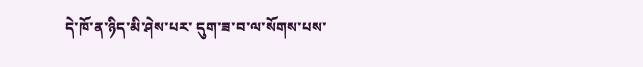དེ་ཁོ་ན་ཉིད་མི་ཤེས་པར་ དུག་ཟ་བ་ལ་སོགས་པས་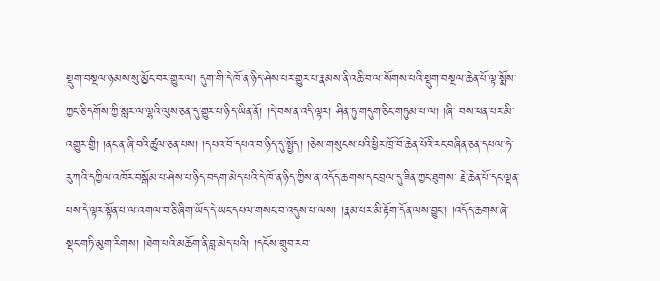སྡུག་བསྔལ་ཉམས་སུ་མྱོང་བར་གྱུར་ལ། དུག་གི་དེ་ཁོ་ན་ཉིད་ཤེས་པར་གྱུར་པ་རྣམས་ནི་འཆི་བ་ལ་སོགས་པའི་སྡུག་བསྔལ་ཆེན་པོ་ལྟ་སྨོས་ཀྱང་ཅི་དགོས་ཀྱི་སླར་ལ་ལྷའི་ལུས་ཅན་དུ་གྱུར་པ་ཉིད་ཡིན་ནོ། །དེ་བས་ན་འདི་ལྟར། ཤིན་ཏུ་གདུག་ཅིང་གཏུམ་པ་ལ། །ཞི་ བས་ཕན་པར་མི་འགྱུར་གྱི། །ནང་ན་ཞི་བའི་ཚུལ་ཅན་པས། །དཔའ་བོ་དཔའ་བ་ཉིད་དུ་སྤྱོད། །ཅེས་གསུངས་པའི་ཕྱིར་ཁྲོ་བོ་ཆེན་པོའི་རང་བཞིན་ཅན་དཔལ་ཧེ་རུ་ཀའི་དཀྱིལ་འཁོར་བསྒོམ་པ་ཤེས་པ་ཉིད་བདག་མེད་པའི་དེ་ཁོ་ན་ཉིད་ཀྱིས་ན་འདོད་ཆགས་དང་བྲལ་དུ་ཟིན་ཀྱང་ཐུགས་ རྗེ་ཆེན་པོ་དང་ལྡན་པས་དེ་ལྟར་སྟོན་པ་ལ་འགལ་བ་ཅི་ཞིག་ཡོད་དེ་ཡང་དཔལ་གསང་བ་འདུས་པ་ལས། །རྣམ་པར་མི་རྟོག་དོན་ལས་བྱུང་། །འདོད་ཆགས་ཞེ་སྡང་གཏི་མུག་རིགས། །ཐེག་པའི་མཆོག་ནི་བླ་མེད་པའི། །དངོས་གྲུབ་རབ་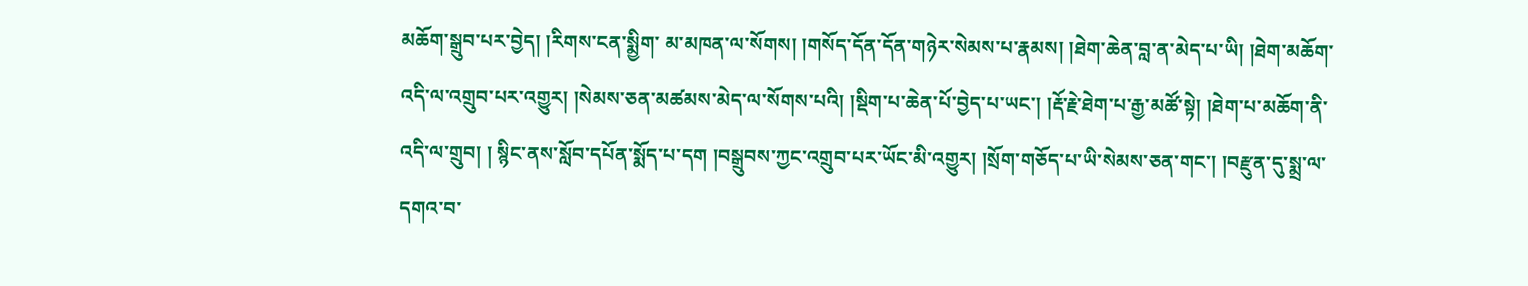མཆོག་སྒྲུབ་པར་བྱེད། །རིགས་ངན་སྨྱིག་ མ་མཁན་ལ་སོགས། །གསོད་དོན་དོན་གཉེར་སེམས་པ་རྣམས། །ཐེག་ཆེན་བླ་ན་མེད་པ་ཡི། །ཐེག་མཆོག་འདི་ལ་འགྲུབ་པར་འགྱུར། །སེམས་ཅན་མཚམས་མེད་ལ་སོགས་པའི། །སྡིག་པ་ཆེན་པོ་བྱེད་པ་ཡང་། །རྡོ་རྗེ་ཐེག་པ་རྒྱ་མཚོ་སྟེ། །ཐེག་པ་མཆོག་ནི་འདི་ལ་གྲུབ། ། སྙིང་ནས་སློབ་དཔོན་སྨོད་པ་དག །བསྒྲུབས་ཀྱང་འགྲུབ་པར་ཡོང་མི་འགྱུར། །སྲོག་གཅོད་པ་ཡི་སེམས་ཅན་གང་། །བརྫུན་དུ་སྨྲ་ལ་དགའ་བ་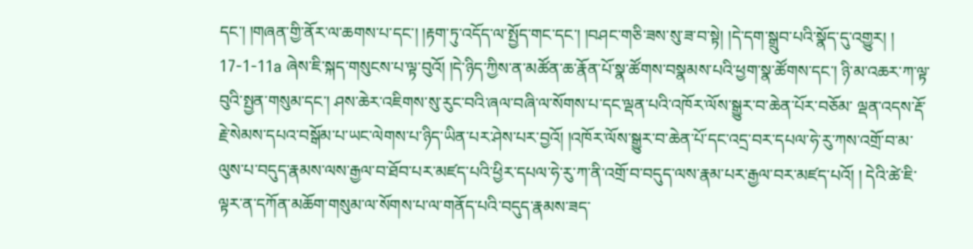དང་། །གཞན་གྱི་ནོར་ལ་ཆགས་པ་དང་། །རྟག་ཏུ་འདོད་ལ་སྤྱོད་གང་དང་། །བཤང་གཅི་ཟས་སུ་ཟ་བ་སྟེ། །དེ་དག་སྒྲུབ་པའི་སྣོད་དུ་འགྱུར། ། 17-1-11a ཞེས་ཇི་སྐད་གསུངས་པ་ལྟ་བུའོ། །དེ་ཉིད་ཀྱིས་ན་མཚོན་ཆ་རྣོན་པོ་སྣ་ཚོགས་བསྣམས་པའི་ཕྱག་སྣ་ཚོགས་དང་། ཉི་མ་འཆར་ཀ་ལྟ་བུའི་སྤྱན་གསུམ་དང་། ཤས་ཆེར་འཇིགས་སུ་རུང་བའི་ཞལ་བཞི་ལ་སོགས་པ་དང་ལྡན་པའི་འཁོར་ལོས་སྒྱུར་བ་ཆེན་པོར་བཅོམ་ ལྡན་འདས་རྡོ་རྗེ་སེམས་དཔའ་བསྒོམ་པ་ཡང་ལེགས་པ་ཉིད་ཡིན་པར་ཤེས་པར་བྱའོ། །འཁོར་ལོས་སྒྱུར་བ་ཆེན་པོ་དང་འདྲ་བར་དཔལ་ཧེ་རུ་ཀས་འགྲོ་བ་མ་ལུས་པ་བདུད་རྣམས་ལས་རྒྱལ་བ་ཐོབ་པར་མཛད་པའི་ཕྱིར་དཔལ་ཧེ་རུ་ཀ་ནི་འགྲོ་བ་བདུད་ལས་རྣམ་པར་རྒྱལ་བར་མཛད་པའོ། ། དེའི་ཚེ་ཇི་ལྟར་ན་དཀོན་མཆོག་གསུམ་ལ་སོགས་པ་ལ་གནོད་པའི་བདུད་རྣམས་ཟད་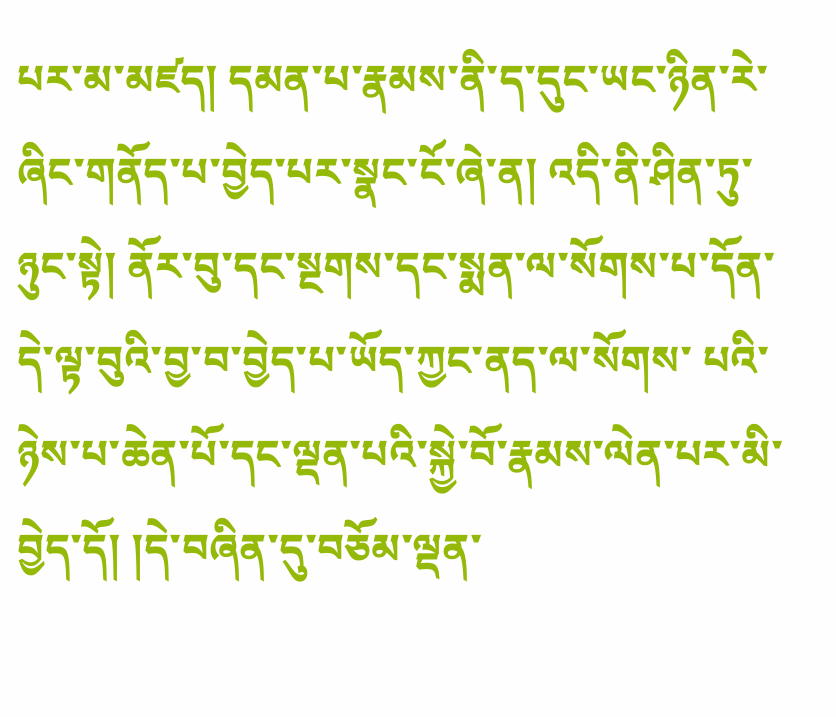པར་མ་མཛད། དམན་པ་རྣམས་ནི་ད་དུང་ཡང་ཉིན་རེ་ཞིང་གནོད་པ་བྱེད་པར་སྣང་ངོ་ཞེ་ན། འདི་ནི་ཤིན་ཏུ་ཉུང་སྟེ། ནོར་བུ་དང་སྔགས་དང་སྨན་ལ་སོགས་པ་དོན་དེ་ལྟ་བུའི་བྱ་བ་བྱེད་པ་ཡོད་ཀྱང་ནད་ལ་སོགས་ པའི་ཉེས་པ་ཆེན་པོ་དང་ལྡན་པའི་སྐྱེ་བོ་རྣམས་ལེན་པར་མི་བྱེད་དོ། །དེ་བཞིན་དུ་བཅོམ་ལྡན་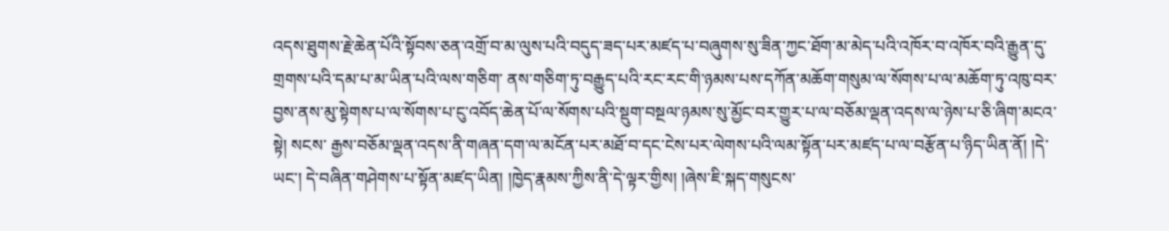འདས་ཐུགས་རྗེ་ཆེན་པོའི་སྟོབས་ཅན་འགྲོ་བ་མ་ལུས་པའི་བདུད་ཟད་པར་མཛད་པ་བཞུགས་སུ་ཟིན་ཀྱང་ཐོག་མ་མེད་པའི་འཁོར་བ་འཁོར་བའི་རྒྱུན་དུ་གྲགས་པའི་དམ་པ་མ་ཡིན་པའི་ལས་གཅིག་ ནས་གཅིག་ཏུ་བརྒྱུད་པའི་རང་རང་གི་ཉམས་པས་དཀོན་མཆོག་གསུམ་ལ་སོགས་པ་ལ་མཆོག་ཏུ་འཁུ་བར་བྱས་ནས་མུ་སྟེགས་པ་ལ་སོགས་པ་ངུ་འབོད་ཆེན་པོ་ལ་སོགས་པའི་སྡུག་བསྔལ་ཉམས་སུ་མྱོང་བར་གྱུར་པ་ལ་བཅོམ་ལྡན་འདས་ལ་ཉེས་པ་ཅི་ཞིག་མངའ་སྟེ། སངས་ རྒྱས་བཅོམ་ལྡན་འདས་ནི་གཞན་དག་ལ་མངོན་པར་མཐོ་བ་དང་ངེས་པར་ལེགས་པའི་ལམ་སྟོན་པར་མཛད་པ་ལ་བརྩོན་པ་ཉིད་ཡིན་ནོ། །དེ་ཡང་། དེ་བཞིན་གཤེགས་པ་སྟོན་མཛད་ཡིན། །ཁྱེད་རྣམས་ཀྱིས་ནི་དེ་ལྟར་གྱིས། །ཞེས་ཇི་སྐད་གསུངས་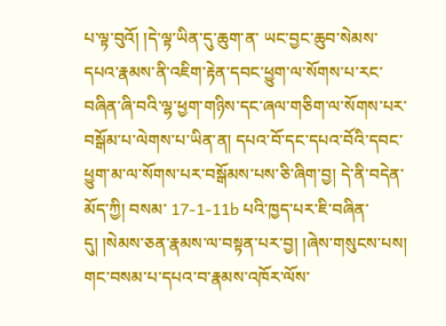པ་ལྟ་བུའོ། །དེ་ལྟ་ཡིན་དུ་ཆུག་ན་ ཡང་བྱང་ཆུབ་སེམས་དཔའ་རྣམས་ནི་འཇིག་རྟེན་དབང་ཕྱུག་ལ་སོགས་པ་རང་བཞིན་ཞི་བའི་ལྷ་ཕྱག་གཉིས་དང་ཞལ་གཅིག་ལ་སོགས་པར་བསྒོམ་པ་ལེགས་པ་ཡིན་ན། དཔའ་བོ་དང་དཔའ་བོའི་དབང་ཕྱུག་མ་ལ་སོགས་པར་བསྒོམས་པས་ཅི་ཞིག་བྱ། དེ་ནི་བདེན་མོད་ཀྱི། བསམ་ 17-1-11b པའི་ཁྱད་པར་ཇི་བཞིན་དུ། །སེམས་ཅན་རྣམས་ལ་བསྟན་པར་བྱ། །ཞེས་གསུངས་པས། གང་བསམ་པ་དཔའ་བ་རྣམས་འཁོར་ལོས་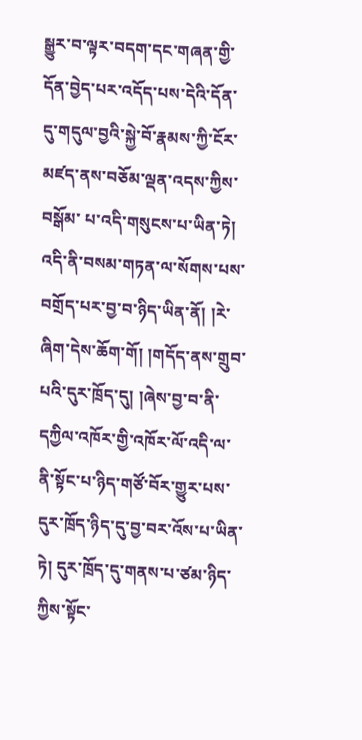སྒྱུར་བ་ལྟར་བདག་དང་གཞན་གྱི་དོན་བྱེད་པར་འདོད་པས་དེའི་དོན་དུ་གདུལ་བྱའི་སྐྱེ་བོ་རྣམས་ཀྱི་ངོར་མཛད་ནས་བཅོམ་ལྡན་འདས་ཀྱིས་བསྒོམ་ པ་འདི་གསུངས་པ་ཡིན་ཏེ། འདི་ནི་བསམ་གཏན་ལ་སོགས་པས་བགྲོད་པར་བྱ་བ་ཉིད་ཡིན་ནོ། །རེ་ཞིག་དེས་ཆོག་གོ། །གདོད་ནས་གྲུབ་པའི་དུར་ཁྲོད་དུ། །ཞེས་བྱ་བ་ནི་དཀྱིལ་འཁོར་གྱི་འཁོར་ལོ་འདི་ལ་ནི་སྟོང་པ་ཉིད་གཙོ་བོར་གྱུར་པས་དུར་ཁྲོད་ཉིད་དུ་བྱ་བར་འོས་པ་ཡིན་ཏེ། དུར་ཁྲོད་དུ་གནས་པ་ཙམ་ཉིད་ཀྱིས་སྟོང་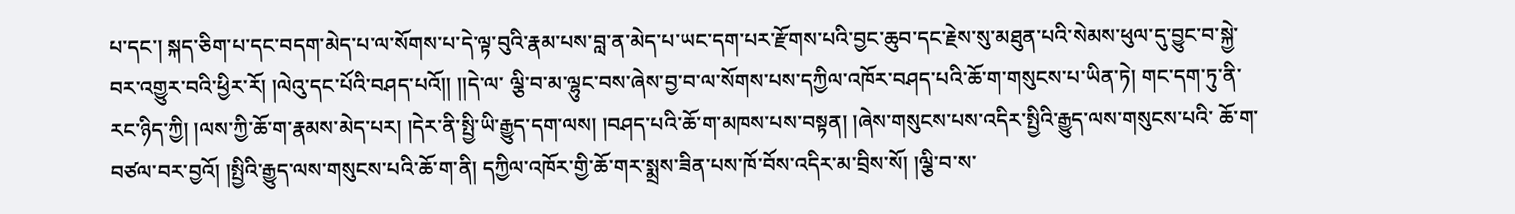པ་དང་། སྐད་ཅིག་པ་དང་བདག་མེད་པ་ལ་སོགས་པ་དེ་ལྟ་བུའི་རྣམ་པས་བླ་ན་མེད་པ་ཡང་དག་པར་རྫོགས་པའི་བྱང་ཆུབ་དང་རྗེས་སུ་མཐུན་པའི་སེམས་ཕུལ་དུ་བྱུང་བ་སྐྱེ་བར་འགྱུར་བའི་ཕྱིར་རོ། །ལེའུ་དང་པོའི་བཤད་པའོ།། །།དེ་ལ་ ལྕི་བ་མ་ལྷུང་བས་ཞེས་བྱ་བ་ལ་སོགས་པས་དཀྱིལ་འཁོར་བཤད་པའི་ཆོ་ག་གསུངས་པ་ཡིན་ཏེ། གང་དག་ཏུ་ནི་རང་ཉིད་ཀྱི། །ལས་ཀྱི་ཆོ་ག་རྣམས་མེད་པར། །དེར་ནི་སྤྱི་ཡི་རྒྱུད་དག་ལས། །བཤད་པའི་ཆོ་ག་མཁས་པས་བསྟན། །ཞེས་གསུངས་པས་འདིར་སྤྱིའི་རྒྱུད་ལས་གསུངས་པའི་ ཆོ་ག་བཙལ་བར་བྱའོ། །སྤྱིའི་རྒྱུད་ལས་གསུངས་པའི་ཆོ་ག་ནི། དཀྱིལ་འཁོར་གྱི་ཆོ་གར་སྨྲས་ཟིན་པས་ཁོ་བོས་འདིར་མ་བྲིས་སོ། །ལྕི་བ་ས་